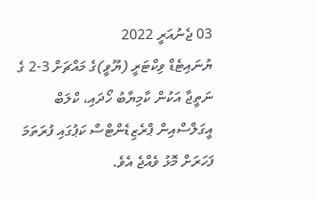03 ޖެނުއަރީ 2022
ޔުނައިޓެޑް ވިކްޓަރީ (ޔޫވީ)ގެ މައްޗަށް 3-2 ގެ ނަތީޖާ އަކުން ކާމިޔާބު ހޯދައި، ކްލަބް އީގަލްސްއިން ޕްރެޒިޑެންޓްސް ކަޕުގައި ފުރަތަމަ ފަހަރަށް މޮޅު ވެއްޖެ އެވެ.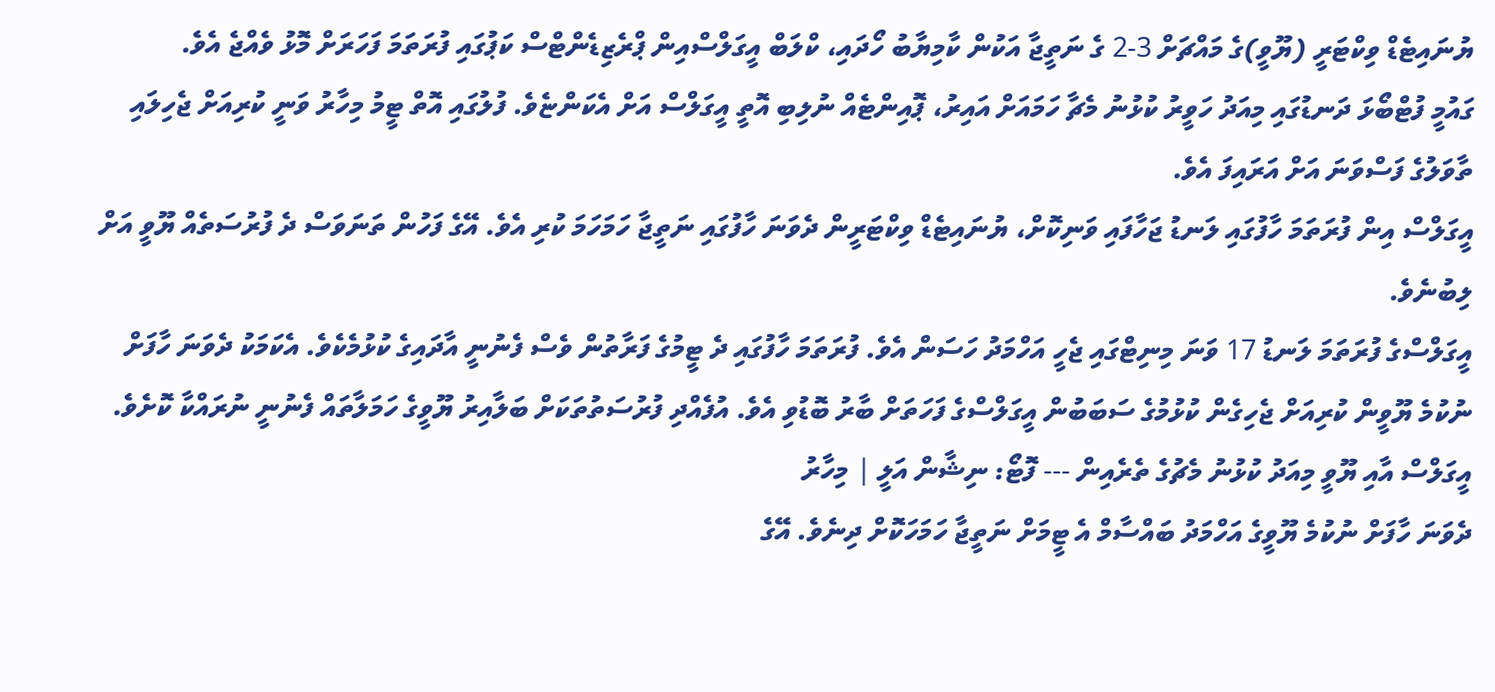ޔުނައިޓެޑް ވިކްޓަރީ (ޔޫވީ)ގެ މައްޗަށް 3-2 ގެ ނަތީޖާ އަކުން ކާމިޔާބު ހޯދައި، ކްލަބް އީގަލްސްއިން ޕްރެޒިޑެންޓްސް ކަޕުގައި ފުރަތަމަ ފަހަރަށް މޮޅު ވެއްޖެ އެވެ.
ގައުމީ ފުޓްބޯޅަ ދަނޑުގައި މިއަދު ހަވީރު ކުޅުނު މެޗާ ހަމައަށް އައިރު، ޕޮއިންޓެއް ނުލިބި އޮތީ އީގަލްސް އަށް އެކަންޏެވެ. ފުލުގައި އޮތް ޓީމު މިހާރު ވަނީ ކުރިއަށް ޖެހިލައި ތާވަލުގެ ފަސްވަނަ އަށް އަރައިފަ އެވެ.
އީގަލްސް އިން ފުރަތަމަ ހާފުގައި ލަނޑު ޖަހާފައި ވަނިކޮށް، ޔުނައިޓެޑް ވިކްޓަރީން ދެވަނަ ހާފުގައި ނަތީޖާ ހަމަހަމަ ކުރި އެވެ. އޭގެ ފަހުން ތަނަވަސް ދެ ފުރުސަތެއް ޔޫވީ އަށް ލިބުނެވެ.
އީގަލްސްގެ ފުރަތަމަ ލަނޑު 17 ވަނަ މިނިޓްގައި ޖެހީ އަހްމަދު ހަސަން އެވެ. ފުރަތަމަ ހާފުގައި ދެ ޓީމުގެ ފަރާތުން ވެސް ފެނުނީ އާދައިގެ ކުޅުމެކެވެ. އެކަމަކު ދެވަނަ ހާފަށް ނުކުމެ ޔޫވީން ކުރިއަށް ޖެހިގެން ކުޅުމުގެ ސަބަބުން އީގަލްސްގެ ފަހަތަށް ބާރު ބޮޑުވި އެވެ. އުފެއްދި ފުރުސަތުތަކަށް ބަލާއިރު ޔޫވީގެ ހަމަލާތައް ފެނުނީ ނުރައްކާ ކޮށެވެ.
އީގަލްސް އާއި ޔޫވީ މިއަދު ކުޅުނު މެޗުގެ ތެރެއިން --- ފޮޓޯ: ނިޝާން އަލީ | މިހާރު
ދެވަނަ ހާފަށް ނުކުމެ ޔޫވީގެ އަހްމަދު ބައްސާމް އެ ޓީމަށް ނަތީޖާ ހަމަހަކޮށް ދިނެވެ. އޭގެ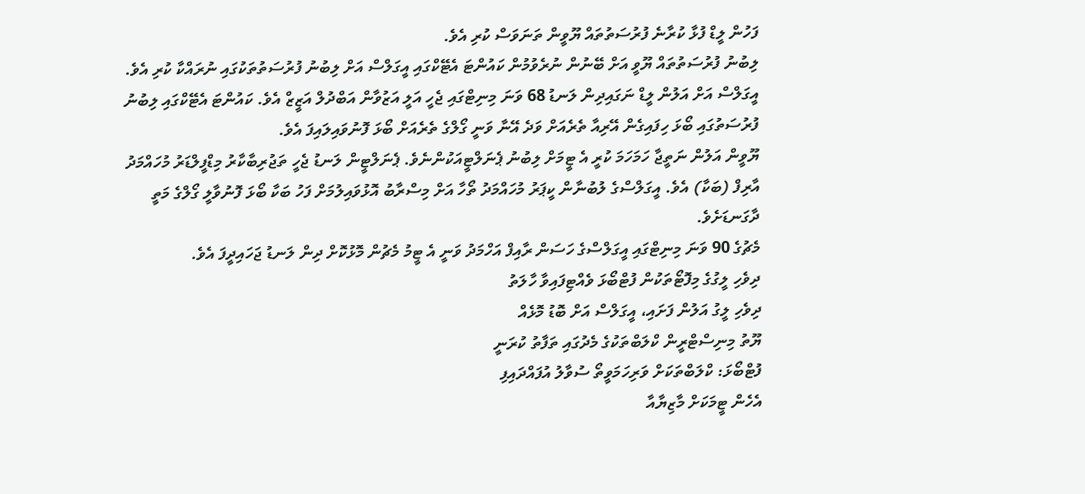ފަހުން ލީޑް ފުޅާ ކުރާނެ ފުރުސަތުތައް ޔޫވީން ތަނަވަސް ކުރި އެވެ.
ލިބުނު ފުރުސަތުތައް ޔޫވީ އަށް ބޭނުން ނުރެވުމުން ކައުންޓަ އެޓޭކްގައި އީގަލްސް އަށް ލިބުނު ފުރުސަތުތަކުގައި ނުރައްކާ ކުރި އެވެ. އީގަލްސް އަށް އަލުން ލީޑް ނަގައިދިން ލަނޑު 68 ވަނަ މިނިޓްގައި ޖެހީ އަލީ އަޒުވާން އަބްދުލް އަޒީޒް އެވެ. ކައުންޓަ އެޓޭކްގައި ލިބުނު ފުރުސަތުގައި ބޯޅަ ހިފައިގެން އޭރިއާ ތެރެއަށް ވަދެ އޭނާ ވަނީ ގޯލްގެ ތެރެއަށް ބޯޅަ ފޮނުވައިލައިފަ އެވެ.
ޔޫވީން އަލުން ނަތީޖާ ހަމަހަމަ ކުރީ އެ ޓީމަށް ލިބުނު ޕެނަލްޓީއަކުންނެވެ. ޕެނަލްޓީން ލަނޑު ޖެހީ ތަޖުރިބާކާރު މިޑްފީލްޑަރު މުހައްމަދު އާރިފް (ބަކާ) އެވެ. އީގަލްސްގެ ލުބުނާން ކީޕަރު މުހައްމަދު ތޯހާ އަށް މިސްރާބު އޮޅުވައިލުމަށް ފަހު ބަކާ ބޯޅަ ފޮނުވާލީ ގޯލްގެ މަތީ ދާގަނޑަށެވެ.
މެޗުގެ 90 ވަނަ މިނިޓްގައި އީގަލްސްގެ ހަސަން ރާއިފް އަހްމަދު ވަނީ އެ ޓީމު މެޗުން މޮޅުކޮށް ދިން ލަނޑު ޖަހައިދީފަ އެވެ.
ދިވެހި ލީގުގެ މިފޮޓޯތަކުން ފުޓްބޯޅަ ވެއްޓިފައިވާ ހާލަތު
ދިވެހި ލީގު އަލުން ފަށައި، އީގަލްސް އަށް ބޮޑު މޮޅެއް
ޔޫތު މިނިސްޓްރީން ކްލަބްތަކުގެ މެދުގައި ތަފާތު ކުރަނީ
ފުޓްބޯޅަ: ކްލަބްތަކަށް ވަރިހަމަވީތޯ ސުވާލު އުފައްދައިފި
އެހެން ޓީމަކަށް މާޒިޔާއާ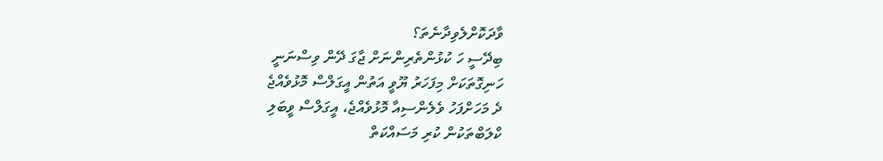ވާދަކޮށްލެވިދާނެތަ؟
ބިދޭސީ ހަ ކުޅުންތެރިންނަށް ޖާގަ ދޭން ވިސްނަނީ
ހަނިގޮތަކަށް މިފަހަރު ޔޫވީ އަތުން އީގަލްސް މޮޅުވެއްޖެ
ދެ މަހަށްފަހު ވެލެންސިއާ މޮޅުވެއްޖެ، އީގަލްސް ވީބަލި
ކްލަބްތަކުން ކުރި މަސައްކަތް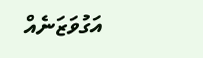އަގުވަޒަނެއް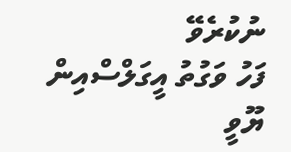ނުކުރެވޭ
ފަހު ވަގުތު އީގަލްސްއިން ޔޫވީ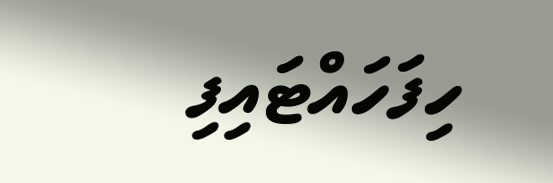ހިފަހައްޓައިފި